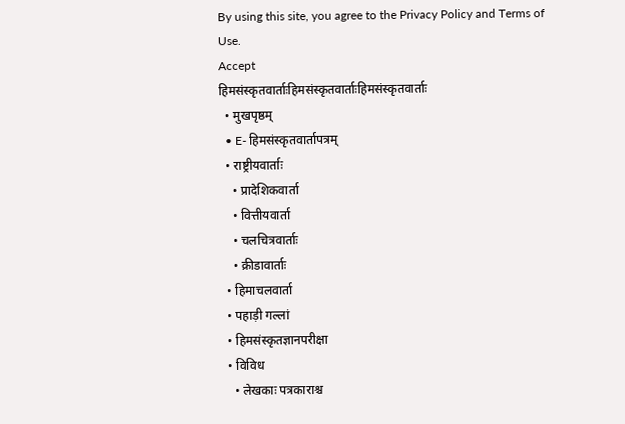By using this site, you agree to the Privacy Policy and Terms of Use.
Accept
हिमसंस्कृतवार्ताःहिमसंस्कृतवार्ताःहिमसंस्कृतवार्ताः
  • मुखपृष्ठम्
  • E- हिमसंस्कृतवार्तापत्रम्
  • राष्ट्रीयवार्ताः
    • प्रादेशिकवार्ता
    • वित्तीयवार्ता
    • चलचित्रवार्ताः
    • क्रीडावार्ताः
  • हिमाचलवार्ता
  • पहाड़ी गल्लां
  • हिमसंस्कृतज्ञानपरीक्षा
  • विविध
    • लेखकाः पत्रकाराश्च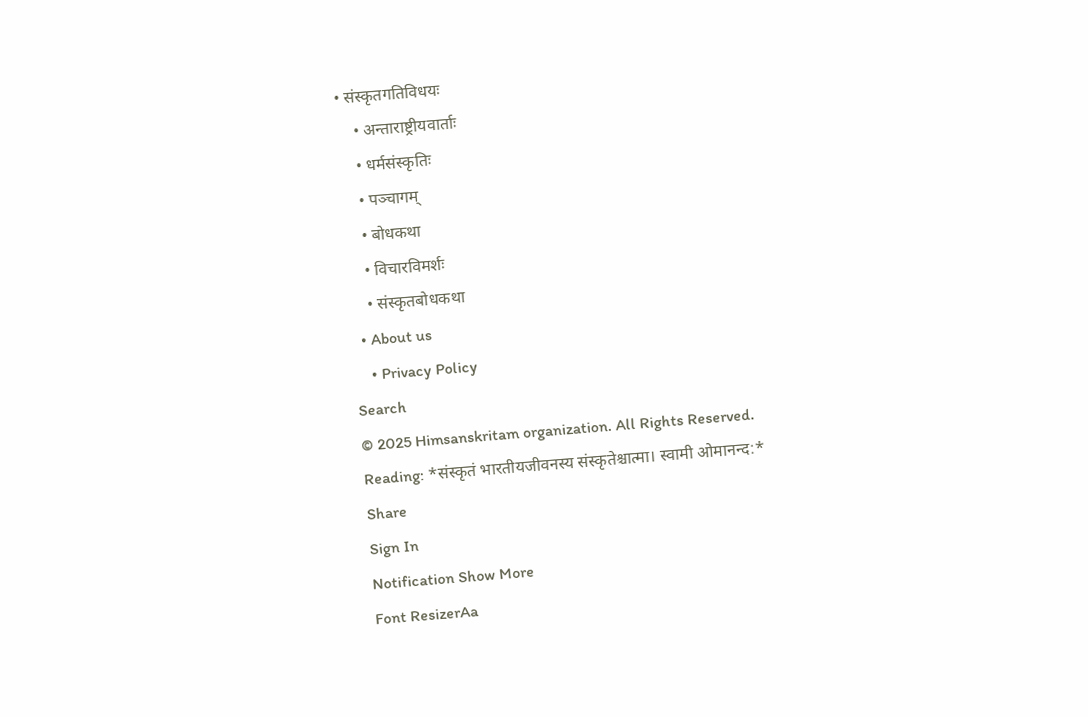• संस्कृतगतिविधयः
    • अन्ताराष्ट्रीयवार्ताः
    • धर्मसंस्कृतिः
    • पञ्चागम्
    • बोधकथा
    • विचारविमर्शः
    • संस्कृतबोधकथा
  • About us
    • Privacy Policy
Search
© 2025 Himsanskritam organization. All Rights Reserved.
Reading: *संस्कृतं भारतीयजीवनस्य संस्कृतेश्चात्मा। स्वामी ओमानन्द:*
Share
Sign In
Notification Show More
Font ResizerAa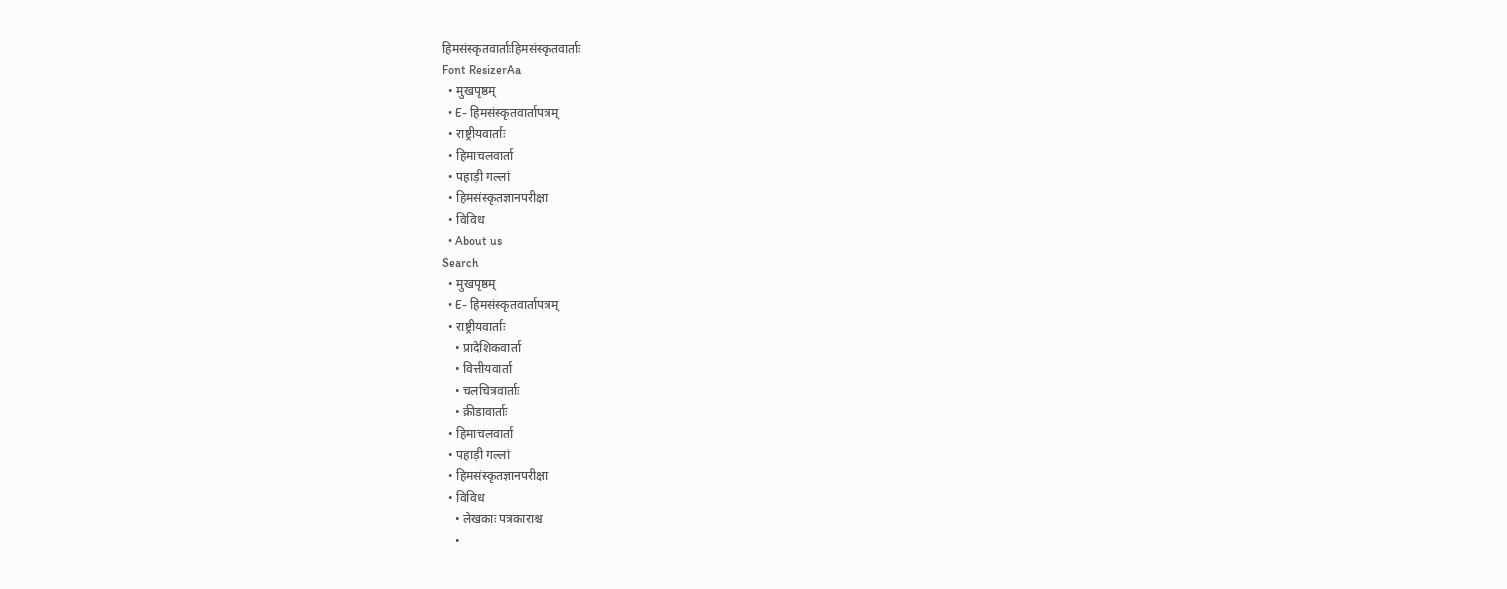हिमसंस्कृतवार्ताःहिमसंस्कृतवार्ताः
Font ResizerAa
  • मुखपृष्ठम्
  • E- हिमसंस्कृतवार्तापत्रम्
  • राष्ट्रीयवार्ताः
  • हिमाचलवार्ता
  • पहाड़ी गल्लां
  • हिमसंस्कृतज्ञानपरीक्षा
  • विविध
  • About us
Search
  • मुखपृष्ठम्
  • E- हिमसंस्कृतवार्तापत्रम्
  • राष्ट्रीयवार्ताः
    • प्रादेशिकवार्ता
    • वित्तीयवार्ता
    • चलचित्रवार्ताः
    • क्रीडावार्ताः
  • हिमाचलवार्ता
  • पहाड़ी गल्लां
  • हिमसंस्कृतज्ञानपरीक्षा
  • विविध
    • लेखकाः पत्रकाराश्च
    •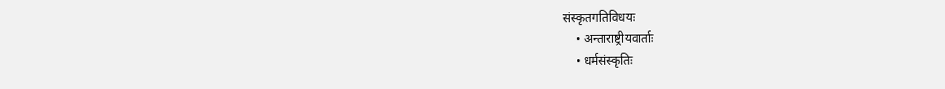संस्कृतगतिविधयः
    • अन्ताराष्ट्रीयवार्ताः
    • धर्मसंस्कृतिः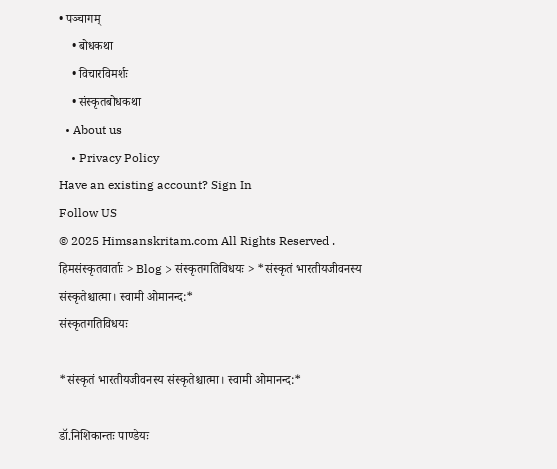• पञ्चागम्
    • बोधकथा
    • विचारविमर्शः
    • संस्कृतबोधकथा
  • About us
    • Privacy Policy
Have an existing account? Sign In
Follow US
© 2025 Himsanskritam.com All Rights Reserved .
हिमसंस्कृतवार्ताः > Blog > संस्कृतगतिविधयः > *संस्कृतं भारतीयजीवनस्य संस्कृतेश्चात्मा। स्वामी ओमानन्द:*
संस्कृतगतिविधयः

*संस्कृतं भारतीयजीवनस्य संस्कृतेश्चात्मा। स्वामी ओमानन्द:*

डॉ.निशिकान्तः पाण्डेयः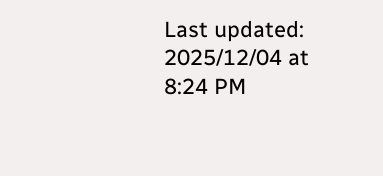Last updated: 2025/12/04 at 8:24 PM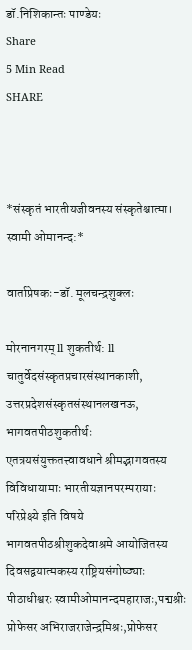डॉ.निशिकान्तः पाण्डेयः
Share
5 Min Read
SHARE



*संस्कृतं भारतीयजीवनस्य संस्कृतेश्चात्मा। स्वामी ओमानन्द:*

वार्ताप्रेषकः-डॉ. मूलचन्द्रशुक्लः

मोरनानगरम् ll शुकतीर्थ: ll चातुर्वेदसंस्कृतप्रचारसंस्थानकाशी, उत्तरप्रदेशसंस्कृतसंस्थानलखनऊ, भागवतपीठशुकतीर्थः एतत्रयसंयुक्ततत्त्वावधाने श्रीमद्भागवतस्य विविधायामाः भारतीयज्ञानपरम्परायाः परिप्रेक्ष्ये इति विषये भागवतपीठश्रीशुकदेवाश्रमे आयोजितस्य दिवसद्वयात्मकस्य राष्ट्रियसंगोष्ठ्याः पीठाधीश्वरः स्वामीओमानन्दमहाराजः,पद्मश्रीः प्रोफेसर अभिराजराजेन्द्रमिश्रः,प्रोफेसर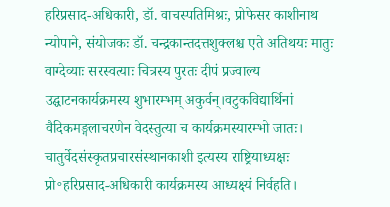हरिप्रसाद-अधिकारी, डॉ. वाचस्पतिमिश्रः, प्रोफेसर काशीनाथ न्योपाने, संयोजकः डॉ. चन्द्रकान्तदत्तशुक्लश्च एते अतिथयः मातुः वाग्देव्याः सरस्वत्याः चित्रस्य पुरतः दीपं प्रज्वाल्य उद्घाटनकार्यक्रमस्य शुभारम्भम् अकुर्वन्।वटुकविद्यार्थिनां वैदिकमङ्गलाचरणेन वेदस्तुत्या च कार्यक्रमस्यारम्भो जातः। चातुर्वेदसंस्कृतप्रचारसंस्थानकाशी इत्यस्य राष्ट्रियाध्यक्षः प्रो॰हरिप्रसाद-अधिकारी कार्यक्रमस्य आध्यक्ष्यं निर्वहति।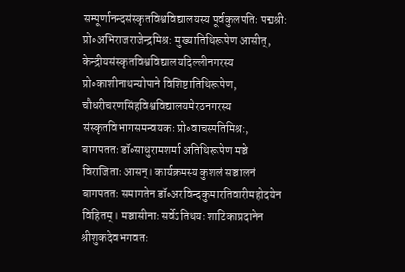सम्पूर्णानन्दसंस्कृतविश्वविद्यालयस्य पूर्वकुलपतिः पद्मश्री: प्रो॰अभिराजराजेन्द्रमिश्र: मुख्यातिथिरूपेण आसीत्, केन्द्रीयसंस्कृतविश्वविद्यालयदिल्लीनगरस्य प्रो॰काशीनाथन्योपाने विशिष्टातिथिरूपेण, चौधरीचरणसिंहविश्वविद्यालयमेरठनगरस्य संस्कृतविभागसमन्वयकः प्रो॰वाचस्पतिमिश्र:, बागपततः डॉ॰साधुरामशर्मा अतिथिरूपेण मञ्चे विराजिताः आसन्। कार्यक्रमस्य कुशलं सञ्चालनं बागपततः समागतेन डॉ॰अरविन्दकुमारतिवारीमहोदयेन विहितम्। मञ्चासीनाः सर्वेऽतिथयः शाटिकाप्रदानेन श्रीशुकदेवभगवतः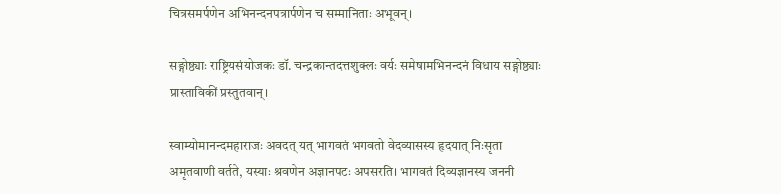चित्रसमर्पणेन अभिनन्दनपत्रार्पणेन च सम्मानिताः अभूवन्।

सङ्गोष्ठ्याः राष्ट्रियसंयोजकः डॉ. चन्द्रकान्तदत्तशुक्लः वर्यः समेषामभिनन्दनं विधाय सङ्गोष्ठ्याः प्रास्ताविकीं प्रस्तुतवान्।

स्वाम्योमानन्दमहाराजः अवदत् यत् भागवतं भगवतो वेदव्यासस्य हृदयात् निःसृता अमृतवाणी वर्तते, यस्याः श्रवणेन अज्ञानपटः अपसरति। भागवतं दिव्यज्ञानस्य जननी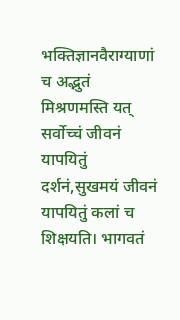भक्तिज्ञानवैराग्याणां च अद्भुतं मिश्रणमस्ति यत् सर्वोच्चं जीवनं यापयितुं दर्शनं,सुखमयं जीवनं यापयितुं कलां च शिक्षयति। भागवतं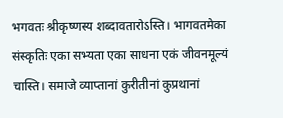भगवतः श्रीकृष्णस्य शब्दावतारोऽस्ति। भागवतमेका संस्कृतिः एका सभ्यता एका साधना एकं जीवनमूल्यं चास्ति। समाजे व्याप्तानां कुरीतीनां कुप्रथानां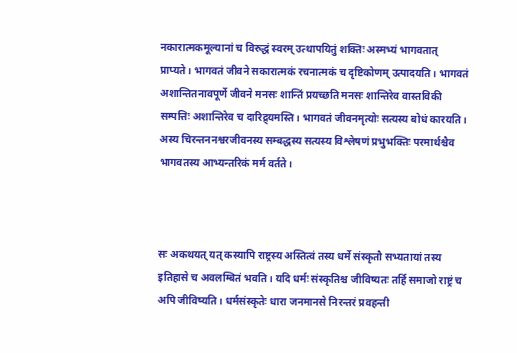नकारात्मकमूल्यानां च विरुद्धं स्वरम् उत्थापयितुं शक्तिः अस्मभ्यं भागवतात् प्राप्यते। भागवतं जीवने सकारात्मकं रचनात्मकं च दृष्टिकोणम् उत्पादयति। भागवतं अशान्तितनावपूर्णे जीवने मनसः शान्तिं प्रयच्छति मनसः शान्तिरेव वास्तविकी सम्पत्तिः अशान्तिरेव च दारिद्र्यमस्ति। भागवतं जीवनमृत्योः सत्यस्य बोधं कारयति। अस्य चिरन्तननश्वरजीवनस्य सम्बद्धस्य सत्यस्य विश्लेषणं प्रभुभक्तिः परमार्थश्चैव भागवतस्य आभ्यन्तरिकं मर्म वर्तते।



सः अकथयत् यत् कस्यापि राष्ट्रस्य अस्तित्वं तस्य धर्मे संस्कृतौ सभ्यतायां तस्य इतिहासे च अवलम्बितं भवति। यदि धर्मः संस्कृतिश्च जीविष्यतः तर्हि समाजो राष्ट्रं च अपि जीविष्यति। धर्मसंस्कृतेः धारा जनमानसे निरन्तरं प्रवहन्ती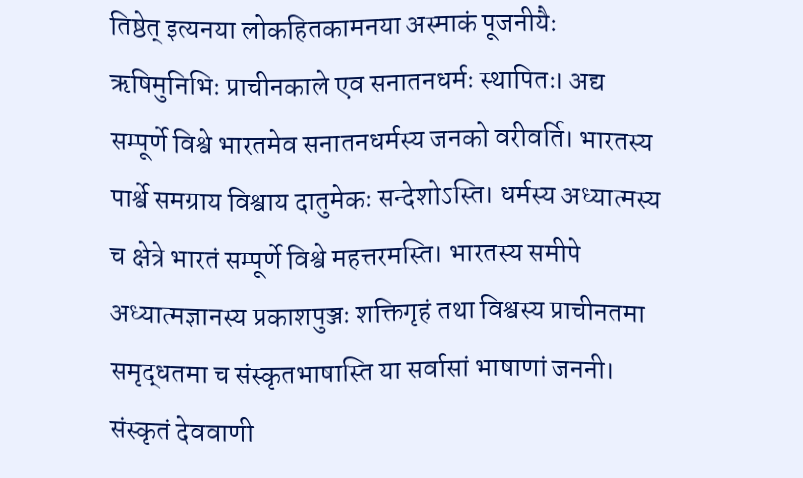तिष्ठेत् इत्यनया लोकहितकामनया अस्माकं पूजनीयैः ऋषिमुनिभिः प्राचीनकाले एव सनातनधर्मः स्थापितः। अद्य सम्पूर्णे विश्वे भारतमेव सनातनधर्मस्य जनको वरीवर्ति। भारतस्य पार्श्वे समग्राय विश्वाय दातुमेकः सन्देशोऽस्ति। धर्मस्य अध्यात्मस्य च क्षेत्रे भारतं सम्पूर्णे विश्वे महत्तरमस्ति। भारतस्य समीपे अध्यात्मज्ञानस्य प्रकाशपुञ्जः शक्तिगृहं तथा विश्वस्य प्राचीनतमा समृद्धतमा च संस्कृतभाषास्ति या सर्वासां भाषाणां जननी। संस्कृतं देववाणी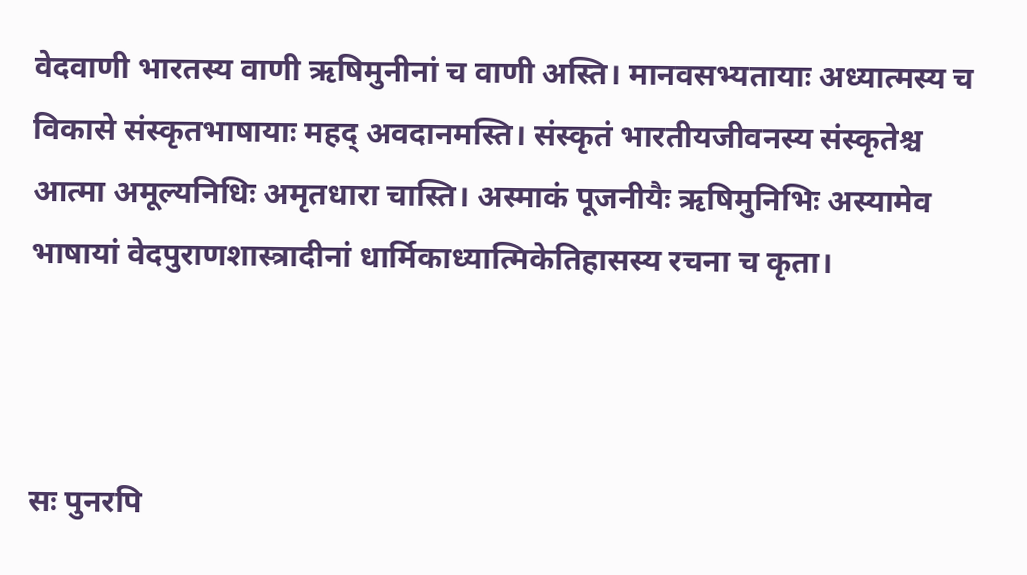वेदवाणी भारतस्य वाणी ऋषिमुनीनां च वाणी अस्ति। मानवसभ्यतायाः अध्यात्मस्य च विकासे संस्कृतभाषायाः महद् अवदानमस्ति। संस्कृतं भारतीयजीवनस्य संस्कृतेश्च आत्मा अमूल्यनिधिः अमृतधारा चास्ति। अस्माकं पूजनीयैः ऋषिमुनिभिः अस्यामेव भाषायां वेदपुराणशास्त्रादीनां धार्मिकाध्यात्मिकेतिहासस्य रचना च कृता।



सः पुनरपि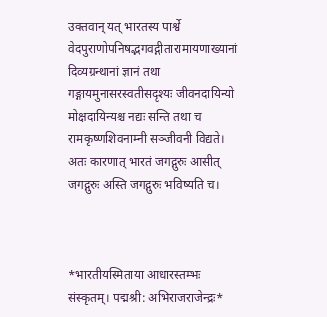उक्तवान् यत् भारतस्य पार्श्वे वेदपुराणोपनिषद्भगवद्गीतारामायणाख्यानां दिव्यग्रन्थानां ज्ञानं तथा गङ्गायमुनासरस्वतीसदृश्यः जीवनदायिन्यो मोक्षदायिन्यश्च नद्यः सन्ति तथा च रामकृष्णशिवनाम्नी सञ्जीवनी विद्यते। अतः कारणात् भारतं जगद्गुरुः आसीत् जगद्गुरुः अस्ति जगद्गुरुः भविष्यति च।



*भारतीयस्मिताया आधारस्तम्भः संस्कृतम्। पद्मश्री: अभिराजराजेन्द्रः*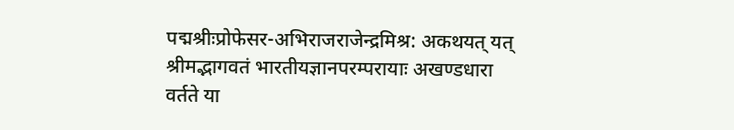पद्मश्रीःप्रोफेसर-अभिराजराजेन्द्रमिश्र: अकथयत् यत् श्रीमद्भागवतं भारतीयज्ञानपरम्परायाः अखण्डधारा वर्तते या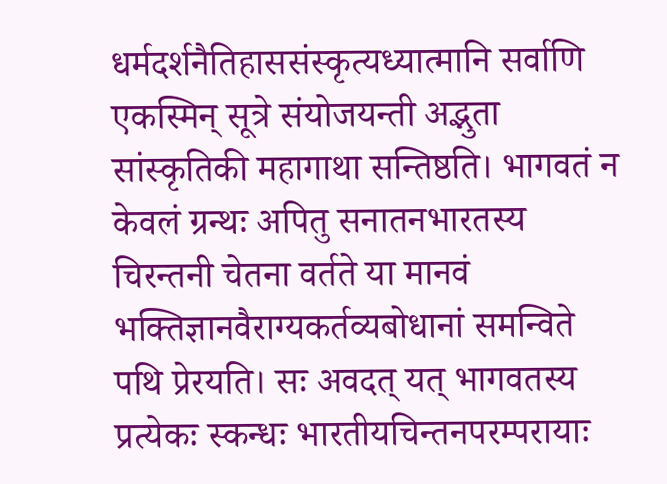धर्मदर्शनैतिहाससंस्कृत्यध्यात्मानि सर्वाणि एकस्मिन् सूत्रे संयोजयन्ती अद्भुता सांस्कृतिकी महागाथा सन्तिष्ठति। भागवतं न केवलं ग्रन्थः अपितु सनातनभारतस्य चिरन्तनी चेतना वर्तते या मानवं भक्तिज्ञानवैराग्यकर्तव्यबोधानां समन्विते पथि प्रेरयति। सः अवदत् यत् भागवतस्य प्रत्येकः स्कन्धः भारतीयचिन्तनपरम्परायाः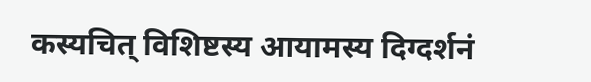कस्यचित् विशिष्टस्य आयामस्य दिग्दर्शनं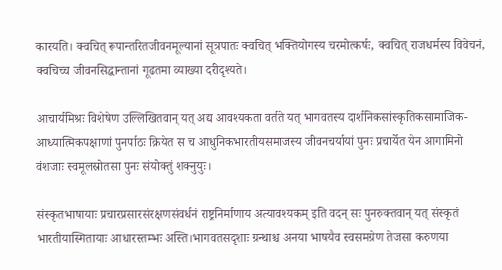कारयति। क्वचित् रूपान्तरितजीवनमूल्यानां सूत्रपातः क्वचित् भक्तियोगस्य चरमोत्कर्षः, क्वचित् राजधर्मस्य विवेचनं, क्वचिच्च जीवनसिद्धान्तानां गूढतमा व्याख्या दरीदृश्यते।

आचार्यमिश्रः विशेषेण उल्लिखितवान् यत् अद्य आवश्यकता वर्तते यत् भागवतस्य दार्शनिकसांस्कृतिकसामाजिक-आध्यात्मिकपक्षाणां पुनर्पाठः क्रियेत स च आधुनिकभारतीयसमाजस्य जीवनचर्यायां पुनः प्रचार्येत येन आगामिनो वंशजाः स्वमूलस्रोतसा पुनः संयोक्तुं शक्नुयुः।

संस्कृतभाषायाः प्रचारप्रसारसंरक्षणसंवर्धनं राष्ट्रनिर्माणाय अत्यावश्यकम् इति वदन् सः पुनरुक्तवान् यत् संस्कृतं भारतीयास्मितायाः आधारस्तम्भः अस्ति।भागवतसदृशाः ग्रन्थाश्च अनया भाषयैव स्वसमग्रेण तेजसा करुणया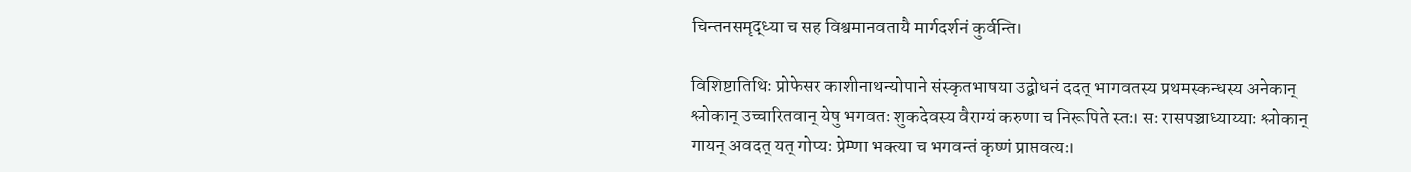चिन्तनसमृद्ध्या च सह विश्वमानवतायै मार्गदर्शनं कुर्वन्ति।

विशिष्टातिथिः प्रोफेसर काशीनाथन्योपाने संस्कृतभाषया उद्बोधनं ददत् भागवतस्य प्रथमस्कन्धस्य अनेकान् श्लोकान् उच्चारितवान् येषु भगवतः शुकदेवस्य वैराग्यं करुणा च निरूपिते स्तः। सः रासपञ्चाध्याय्याः श्लोकान् गायन् अवदत् यत् गोप्यः प्रेम्णा भक्त्या च भगवन्तं कृष्णं प्राप्तवत्यः।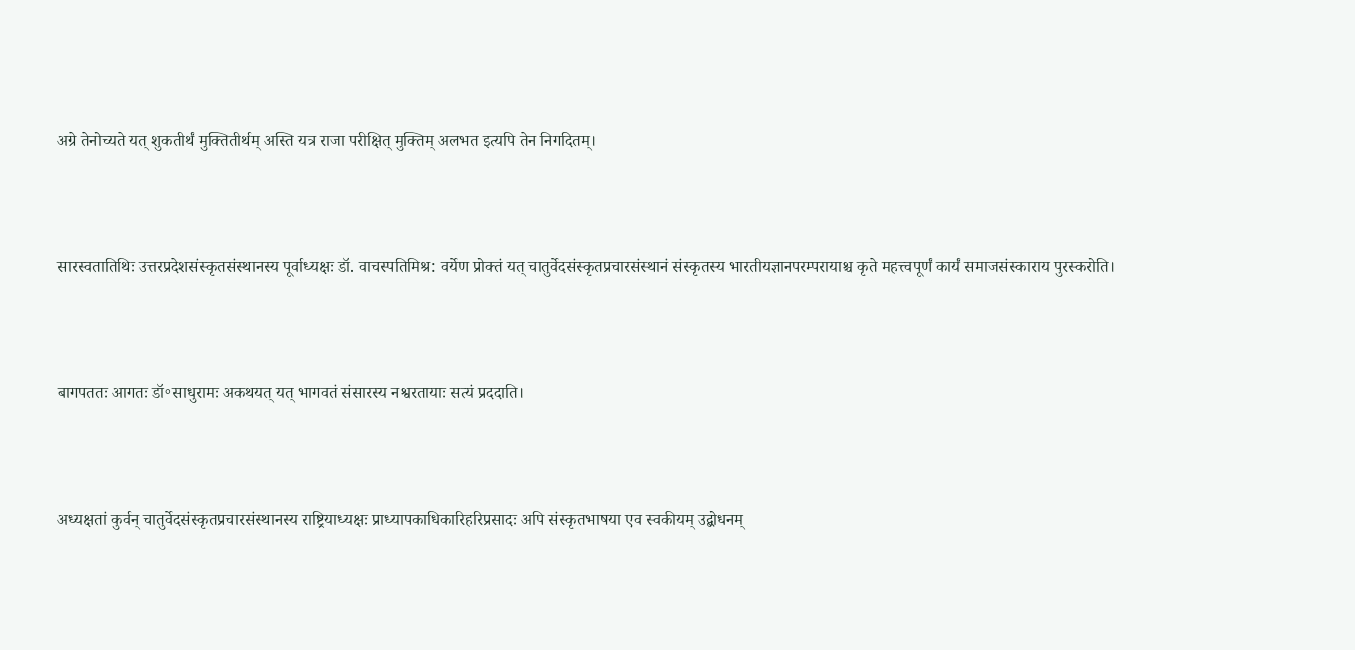अग्रे तेनोच्यते यत् शुकतीर्थं मुक्तितीर्थम् अस्ति यत्र राजा परीक्षित् मुक्तिम् अलभत इत्यपि तेन निगदितम्।



सारस्वतातिथिः उत्तरप्रदेशसंस्कृतसंस्थानस्य पूर्वाध्यक्षः डॉ. वाचस्पतिमिश्र: वर्येण प्रोक्तं यत् चातुर्वेदसंस्कृतप्रचारसंस्थानं संस्कृतस्य भारतीयज्ञानपरम्परायाश्च कृते महत्त्वपूर्णं कार्यं समाजसंस्काराय पुरस्करोति।



बागपततः आगतः डॉ॰साधुरामः अकथयत् यत् भागवतं संसारस्य नश्वरतायाः सत्यं प्रददाति।



अध्यक्षतां कुर्वन् चातुर्वेदसंस्कृतप्रचारसंस्थानस्य राष्ट्रियाध्यक्षः प्राध्यापकाधिकारिहरिप्रसादः अपि संस्कृतभाषया एव स्वकीयम् उद्बोधनम्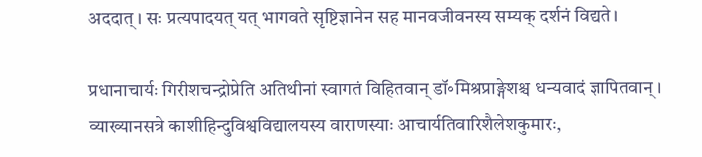अददात्। सः प्रत्यपादयत् यत् भागवते सृष्टिज्ञानेन सह मानवजीवनस्य सम्यक् दर्शनं विद्यते।

प्रधानाचार्यः गिरीशचन्द्रोप्रेति अतिथीनां स्वागतं विहितवान् डॉ॰मिश्रप्राङ्गेशश्च धन्यवादं ज्ञापितवान्। व्याख्यानसत्रे काशीहिन्दुविश्वविद्यालयस्य वाराणस्याः आचार्यतिवारिशैलेशकुमारः,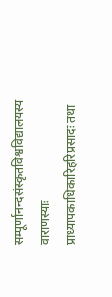सम्पूर्णानन्दसंस्कृतविश्वविद्यालयस्य वाराणस्याः प्राध्यापकाधिकारिहरिप्रसादः तथा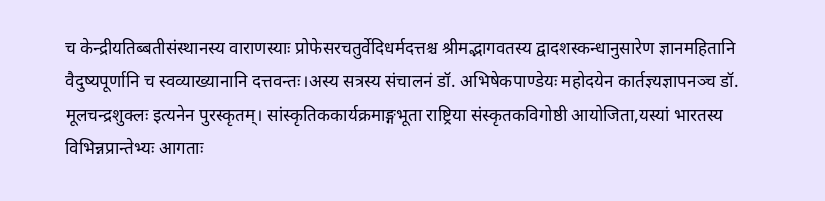च केन्द्रीयतिब्बतीसंस्थानस्य वाराणस्याः प्रोफेसरचतुर्वेदिधर्मदत्तश्च श्रीमद्भागवतस्य द्वादशस्कन्धानुसारेण ज्ञानमहितानि वैदुष्यपूर्णानि च स्वव्याख्यानानि दत्तवन्तः।अस्य सत्रस्य संचालनं डॉ. अभिषेकपाण्डेयः महोदयेन कार्तज्ञ्यज्ञापनञ्च डॉ. मूलचन्द्रशुक्लः इत्यनेन पुरस्कृतम्। सांस्कृतिककार्यक्रमाङ्गभूता राष्ट्रिया संस्कृतकविगोष्ठी आयोजिता,यस्यां भारतस्य विभिन्नप्रान्तेभ्यः आगताः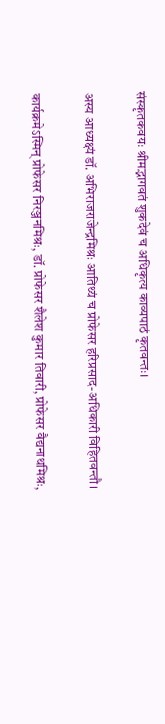संस्कृतकवयः श्रीमद्भागवतं शुकदेवं च अधिकृत्य काव्यपाठं कृतवन्तः।

अस्य आध्यक्ष्यं डॉ. अभिराजराजेन्द्रमिश्रः आतिथ्यं च प्रोफेसर हरिप्रसाद-अधिकारी विहितवन्तौ।

कार्यक्रमेऽस्मिन् प्रोफेसर निरञ्जनमिश्रः, डॉ. प्रोफेसर शैलेश कुमार तिवारी, प्रोफेसर वैद्यनाथमिश्रः,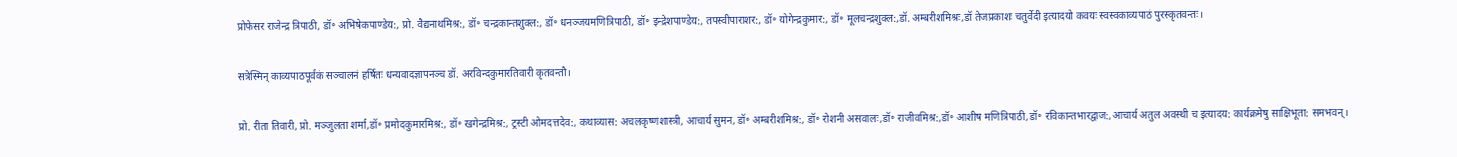प्रोफेसर राजेन्द्र त्रिपाठी, डॉ॰ अभिषेकपाण्डेय:, प्रो. वैद्यनाथमिश्र:, डॉ॰ चन्द्रकान्तशुक्ल:, डॉ॰ धनञ्जयमणित्रिपाठी, डॉ॰ इन्द्रेशपाण्डेय:, तपस्वीपाराशर:, डॉ॰ योगेन्द्रकुमार:, डॉ॰ मूलचन्द्रशुक्ल:,डॉ. अम्बरीशमिश्रः,डॉ तेजप्रकाशः चतुर्वेदी इत्यादयो कवयः स्वस्वकाव्यपाठं पुरस्कृतवन्तः।

सत्रेस्मिन् काव्यपाठपूर्वकं सञ्चालनं हर्षितः धन्यवादज्ञापनञ्च डॉ. अरविन्दकुमारतिवारी कृतवन्तौ।

प्रो. रीता तिवारी, प्रो. मञ्जुलता शर्मा,डॉ॰ प्रमोदकुमारमिश्र:, डॉ॰ खगेन्द्रमिश्र:, ट्रस्टी ओमदत्तदेव:, कथाव्यास: अचलकृष्णशास्त्री, आचार्य सुमन, डॉ॰ अम्बरीशमिश्र:, डॉ॰ रोशनी असवालः,डॉ॰ राजीवमिश्र:,डॉ॰ आशीष मणित्रिपाठी,डॉ॰ रविकान्तभारद्वाज:,आचार्य अतुल अवस्थी च इत्यादय: कार्यक्रमेषु साक्षिभूता: समभवन्।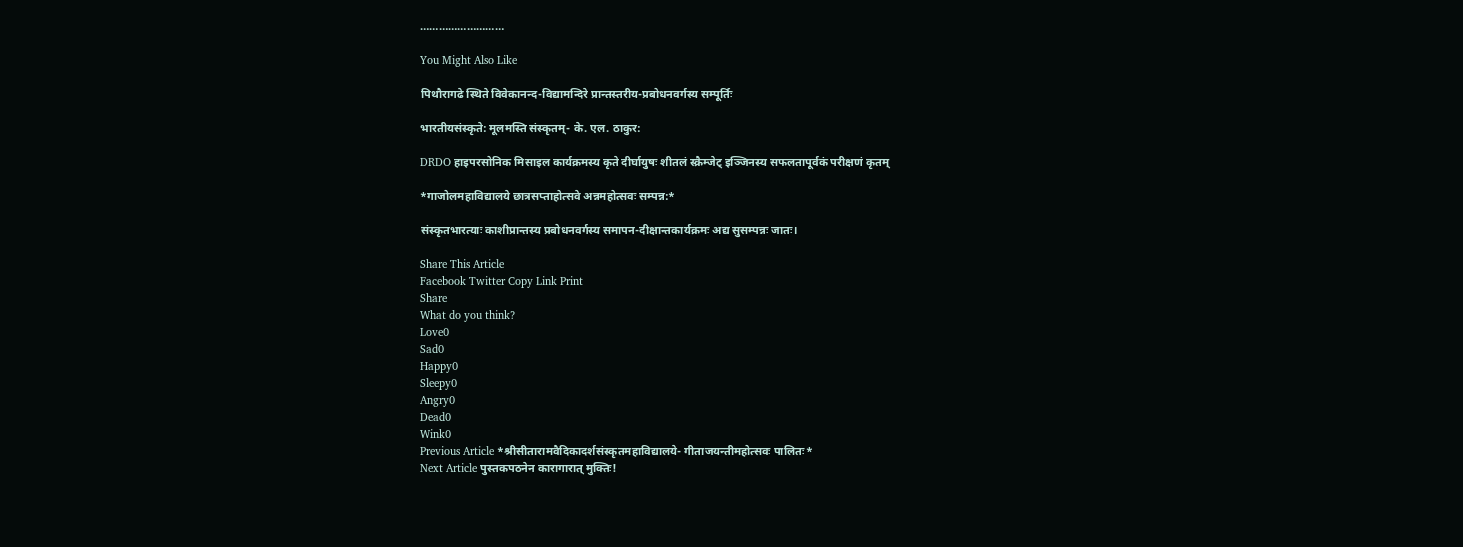………………………

You Might Also Like

पिथौरागढे स्थिते विवेकानन्द-विद्यामन्दिरे प्रान्तस्तरीय-प्रबोधनवर्गस्य सम्पूर्तिः

भारतीयसंस्कृते: मूलमस्ति संस्कृतम्- के. एल. ठाकुर:

DRDO हाइपरसोनिक मिसाइल कार्यक्रमस्य कृते दीर्घायुषः शीतलं स्क्रैम्जेट् इञ्जिनस्य सफलतापूर्वकं परीक्षणं कृतम्

*गाजोलमहाविद्यालये छात्रसप्ताहोत्सवे अन्नमहोत्सवः सम्पन्न:*

संस्कृतभारत्याः काशीप्रान्तस्य प्रबोधनवर्गस्य समापन-दीक्षान्तकार्यक्रमः अद्य सुसम्पन्नः जातः।

Share This Article
Facebook Twitter Copy Link Print
Share
What do you think?
Love0
Sad0
Happy0
Sleepy0
Angry0
Dead0
Wink0
Previous Article *श्रीसीतारामवैदिकादर्शसंस्कृतमहाविद्यालये- गीताजयन्तीमहोत्सवः पालितः*
Next Article पुस्तकपठनेन कारागारात् मुक्तिः!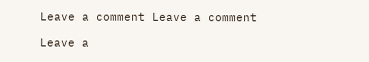Leave a comment Leave a comment

Leave a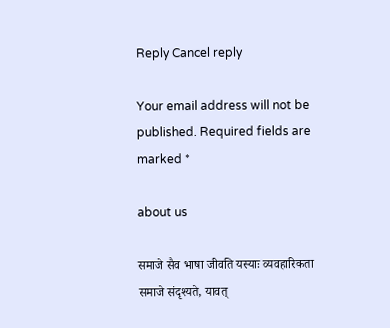Reply Cancel reply

Your email address will not be published. Required fields are marked *

about us

समाजे सैव भाषा जीवति यस्याः व्यवहारिकता समाजे संदृश्यते, यावत्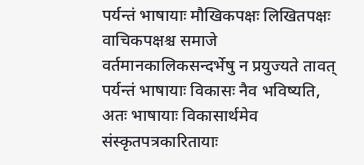पर्यन्तं भाषायाः मौखिकपक्षः लिखितपक्षः वाचिकपक्षश्च समाजे वर्तमानकालिकसन्दर्भेषु न प्रयुज्यते तावत् पर्यन्तं भाषायाः विकासः नैव भविष्यति, अतः भाषायाः विकासार्थमेव संस्कृतपत्रकारितायाः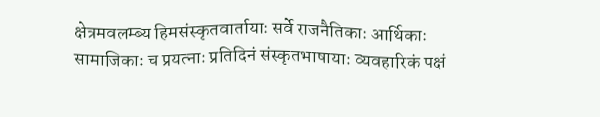क्षेत्रमवलम्ब्य हिमसंस्कृतवार्तायाः सर्वे राजनैतिकाः आर्थिकाः सामाजिकाः च प्रयत्नाः प्रतिदिनं संस्कृतभाषायाः व्यवहारिकं पक्षं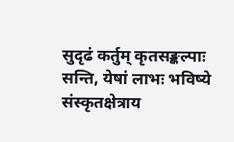सुदृढं कर्तुम् कृतसङ्कल्पाः सन्ति, येषां लाभः भविष्ये संस्कृतक्षेत्राय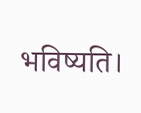भविष्यति।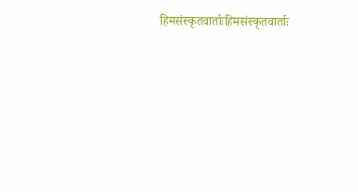हिमसंस्कृतवार्ताःहिमसंस्कृतवार्ताः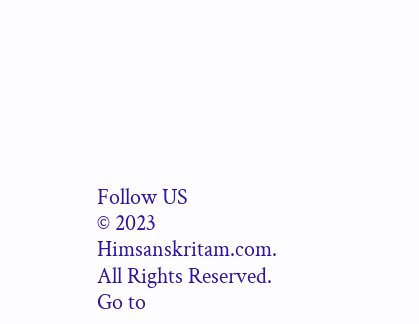Follow US
© 2023 Himsanskritam.com. All Rights Reserved.
Go to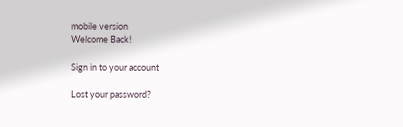mobile version
Welcome Back!

Sign in to your account

Lost your password?